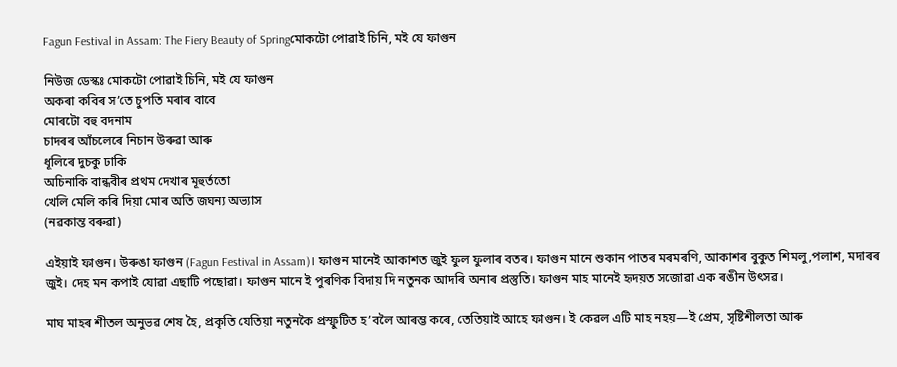Fagun Festival in Assam: The Fiery Beauty of Springমোকটো পোৱাই চিনি, মই যে ফাগুন

নিউজ ডেস্কঃ মোকটো পোৱাই চিনি, মই যে ফাগুন
অকৰা কবিৰ স’তে চুপতি মৰাৰ বাবে
মোৰটো বহু বদনাম
চাদৰৰ আঁচলেৰে নিচান উৰুৱা আৰু
ধূলিৰে দুচকু ঢাকি
অচিনাকি বান্ধবীৰ প্ৰথম দেখাৰ মূহুৰ্ততো
খেলি মেলি কৰি দিয়া মোৰ অতি জঘন্য অভ্যাস
(নৱকান্ত বৰুৱা)

এইয়াই ফাগুন। উৰুঙা ফাগুন (Fagun Festival in Assam)। ফাগুন মানেই আকাশত জুই ফুল ফুলাৰ বতৰ। ফাগুন মানে শুকান পাতৰ মৰমৰণি, আকাশৰ বুকুত শিমলু,পলাশ, মদাৰৰ জুই। দেহ মন কপাই যোৱা এছাটি পছোৱা। ফাগুন মানে ই পুৰণিক বিদায় দি নতুনক আদৰি অনাৰ প্ৰস্তুতি। ফাগুন মাহ মানেই হৃদয়ত সজোৱা এক ৰঙীন উৎসৱ।

মাঘ মাহৰ শীতল অনুভৱ শেষ হৈ, প্ৰকৃতি যেতিয়া নতুনকৈ প্ৰস্ফুটিত হ’বলৈ আৰম্ভ কৰে, তেতিয়াই আহে ফাগুন। ই কেৱল এটি মাহ নহয়—ই প্ৰেম, সৃষ্টিশীলতা আৰু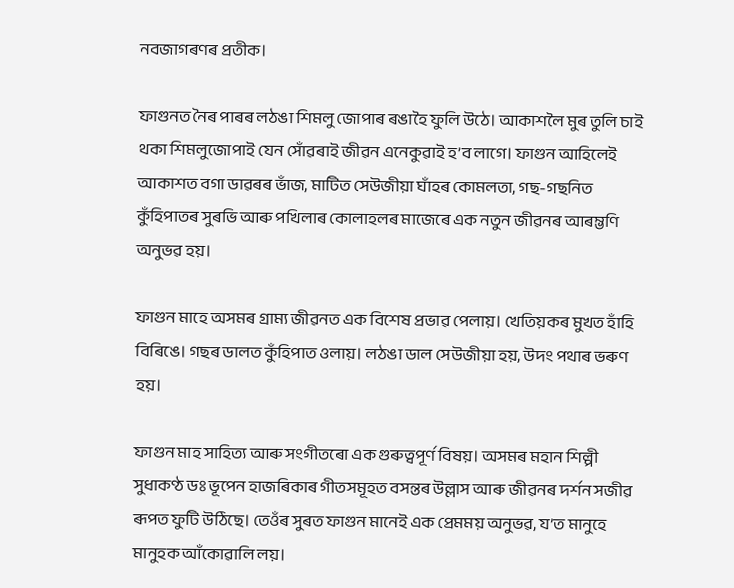নবজাগৰণৰ প্ৰতীক।

ফাগুনত নৈৰ পাৰৰ লঠঙা শিমলু জোপাৰ ৰঙাহৈ ফুলি উঠে। আকাশলৈ মুৰ তুলি চাই থকা শিমলুজোপাই যেন সোঁৱৰাই জীৱন এনেকুৱাই হ’ব লাগে। ফাগুন আহিলেই আকাশত বগা ডাৱৰৰ ভাঁজ, মাটিত সেউজীয়া ঘাঁহৰ কোমলতা, গছ-গছনিত কুঁহিপাতৰ সুৰভি আৰু পখিলাৰ কোলাহলৰ মাজেৰে এক নতুন জীৱনৰ আৰম্ভণি অনুভৱ হয়।

ফাগুন মাহে অসমৰ গ্ৰাম্য জীৱনত এক বিশেষ প্ৰভাৱ পেলায়। খেতিয়কৰ মুখত হাঁহি বিৰিঙে। গছৰ ডালত কুঁহিপাত ওলায়। লঠঙা ডাল সেউজীয়া হয়, উদং পথাৰ ভৰুণ হয়।

ফাগুন মাহ সাহিত্য আৰু সংগীতৰো এক গুৰুত্বপূৰ্ণ বিষয়। অসমৰ মহান শিল্পী সুধাকণ্ঠ ডঃ ভূপেন হাজৰিকাৰ গীতসমূহত বসন্তৰ উল্লাস আৰু জীৱনৰ দৰ্শন সজীৱ ৰূপত ফুটি উঠিছে। তেওঁৰ সুৰত ফাগুন মানেই এক প্ৰেমময় অনুভৱ, য’ত মানুহে মানুহক আঁকোৱালি লয়।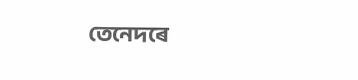তেনেদৰে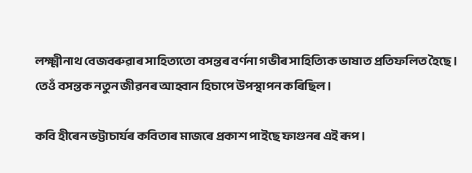লক্ষ্মীনাথ বেজবৰুৱাৰ সাহিত্যতো বসন্তৰ বৰ্ণনা গভীৰ সাহিত্যিক ভাষাত প্ৰতিফলিত হৈছে। তেওঁ বসন্তক নতুন জীৱনৰ আহ্বান হিচাপে উপস্থাপন কৰিছিল।

কবি হীৰেন ভট্টাচাৰ্যৰ কবিতাৰ মাজৰে প্ৰকাশ পাইছে ফাগুনৰ এই ৰূপ।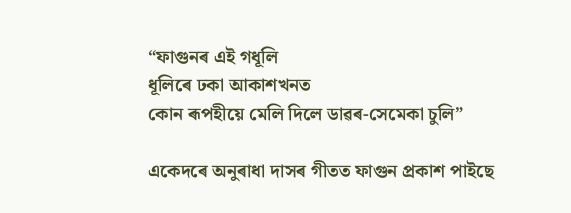“ফাগুনৰ এই গধূলি
ধূলিৰে ঢকা আকাশখনত
কোন ৰূপহীয়ে মেলি দিলে ডাৱৰ-সেমেকা চুলি”

একেদৰে অনুৰাধা দাসৰ গীতত ফাগুন প্ৰকাশ পাইছে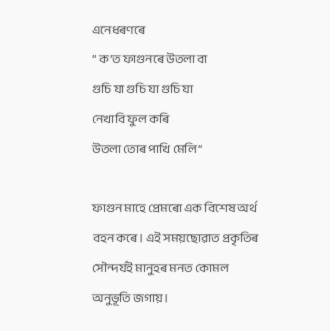এনেধৰণৰে
” ক’ত ফাগুনৰে উতলা বা
গুচি যা গুচি যা গুচি যা
নেখাবি ফুল কৰি
উতলা তোৰ পাখি মেলি “

ফাগুন মাহে প্ৰেমৰো এক বিশেষ অৰ্থ বহন কৰে। এই সময়ছোৱাত প্ৰকৃতিৰ সৌন্দৰ্যই মানুহৰ মনত কোমল অনুভূতি জগায়।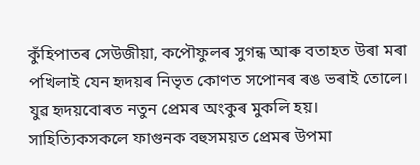কুঁহিপাতৰ সেউজীয়া, কপৌফুলৰ সুগন্ধ আৰু বতাহত উৰা মৰা পখিলাই যেন হৃদয়ৰ নিভৃত কোণত সপোনৰ ৰঙ ভৰাই তোলে। যুৱ হৃদয়বোৰত নতুন প্ৰেমৰ অংকুৰ মুকলি হয়। সাহিত্যিকসকলে ফাগুনক বহুসময়ত প্ৰেমৰ উপমা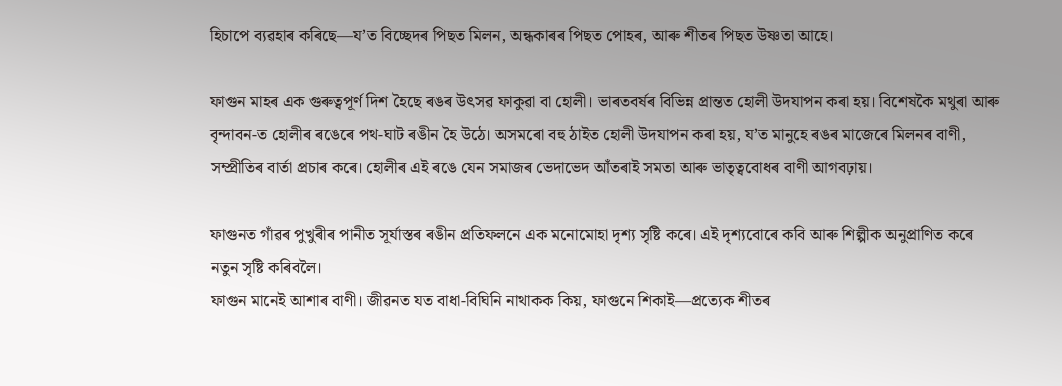হিচাপে ব্যৱহাৰ কৰিছে—য’ত বিচ্ছেদৰ পিছত মিলন, অন্ধকাৰৰ পিছত পোহৰ, আৰু শীতৰ পিছত উষ্ণতা আহে।

ফাগুন মাহৰ এক গুৰুত্বপূৰ্ণ দিশ হৈছে ৰঙৰ উৎসৱ ফাকুৱা বা হোলী। ভাৰতবৰ্ষৰ বিভিন্ন প্ৰান্তত হোলী উদযাপন কৰা হয়। বিশেষকৈ মথুৰা আৰু বৃন্দাবন-ত হোলীৰ ৰঙেৰে পথ-ঘাট ৰঙীন হৈ উঠে। অসমৰো বহু ঠাইত হোলী উদযাপন কৰা হয়, য’ত মানুহে ৰঙৰ মাজেৰে মিলনৰ বাণী, সম্প্ৰীতিৰ বাৰ্তা প্ৰচাৰ কৰে। হোলীৰ এই ৰঙে যেন সমাজৰ ভেদাভেদ আঁতৰাই সমতা আৰু ভাতৃত্ববোধৰ বাণী আগবঢ়ায়।

ফাগুনত গাঁৱৰ পুখুৰীৰ পানীত সূৰ্যাস্তৰ ৰঙীন প্ৰতিফলনে এক মনোমোহা দৃশ্য সৃষ্টি কৰে। এই দৃশ্যবোৰে কবি আৰু শিল্পীক অনুপ্ৰাণিত কৰে নতুন সৃষ্টি কৰিবলৈ।
ফাগুন মানেই আশাৰ বাণী। জীৱনত যত বাধা-বিঘিনি নাথাকক কিয়, ফাগুনে শিকাই—প্ৰত্যেক শীতৰ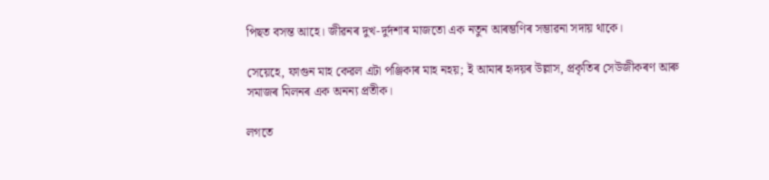পিছত বসন্ত আহে। জীৱনৰ দুখ-দুৰ্দশাৰ মাজতো এক নতুন আৰম্ভণিৰ সম্ভাৱনা সদায় থাকে।

সেয়েহে, ফাগুন মাহ কেৱল এটা পঞ্জিকাৰ মাহ নহয়; ই আমাৰ হৃদয়ৰ উল্লাস, প্ৰকৃতিৰ সেউজীকৰণ আৰু সমাজৰ মিলনৰ এক অনন্য প্ৰতীক।

লগতে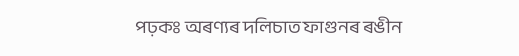পঢ়কঃ অৰণ্যৰ দলিচাত ফাগুনৰ ৰঙীন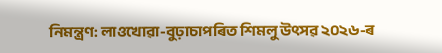নিমন্ত্ৰণ: লাওখোৱা-বুঢ়াচাপৰিত শিমলু উৎসৱ ২০২৬-ৰ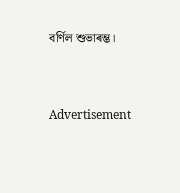বৰ্ণিল শুভাৰম্ভ।


Advertisement